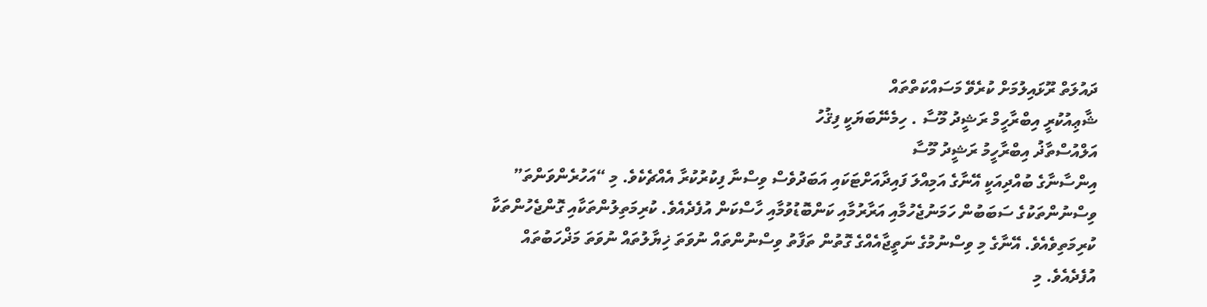ދައުލަތް ރޫޅައިލުމަށް ކުރެވޭ މަސައްކަތްތައް
ޝާޢިއުކުރީ އިބްރާހީމް ރަޝީދު މޫސާ . ހިމެނޭބަޔަކީ ފިޤުހު
އަލްއުސްތާޛު އިބްރާހީމު ރަޝީދު މޫސާ
އިންސާނާގެ ބުއްދިއަކީ އޭނާގެ އަމިއްލަ ފައިދާއަށްޓަކައި އަބަދުވެސް ވިސްނާ ފިކުރުކުރާ އެއްޗެކެވެ. މި “އަހުރެންވަންތަ” ވިސްނުންތަކުގެ ސަބަބުން ހަމަނުޖެހުމާއި އަރާރުމާއި ކަންބޮޑުވުމާއި ހާސްކަން އުފެދެއެވެ. ކުރިމަތިލުންތަކާއި ގޮންޖެހުންތަކާ ކުރިމަތިވެއެވެ. އޭނާގެ މި ވިސްނުމުގެ ނަތީޖާއެއްގެ ގޮތުން ތަފާތު ވިސްނުންތައް ނުވަތަ ޚިޔާލުތައް ނުވަތަ މަޛްހަބުތައް އުފެދެއެވެ. މި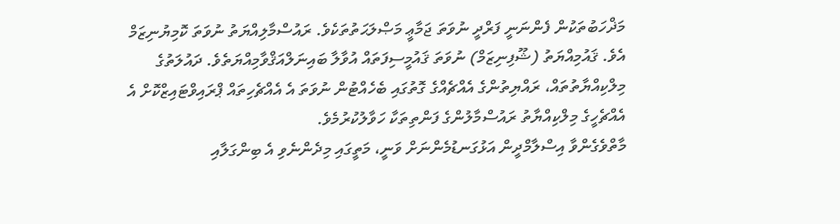މަޛްހަބުތަކުން ފެންނަނީ ފަރްދީ ނުވަތަ ޖަމާޢީ މަޞްލަޙަތުތަކެވެ. ރައުސްމާލިއްޔަތު ނުވަތަ ކޮމިޔުނިޒަމް އެވެ. ޤައުމިއްޔަތު (ޝޫފިނިޒަމް) ނުވަތަ ޤައުމީސިފަތައް އުވާލާ ބައިނަލްއަޤްވާމިއްޔަތެވެ. ދައުލަތުގެ މިލްކިއްޔާތުތައް، ރައްޔިތުންގެ އެއްޗެއްގެ ގޮތުގައި ބެހެއްޓުން ނުވަތަ އެ އެއްޗެހިތައް ޕްރައިވްޓައިޒްކޮށް އެ އެއްޗެހީގެ މިލްކިއްޔާތު ރައުސްމާލުންގެ ފަންތިތަކާ ހަވާލުކުރުމެވެ.
މާތްވެގެންވާ އިސްލާމްދީން އަޅުގަނޑުމެންނަށް ވަނީ، މަތީގައި މިދެންނެވި އެ ބިންގަލާއި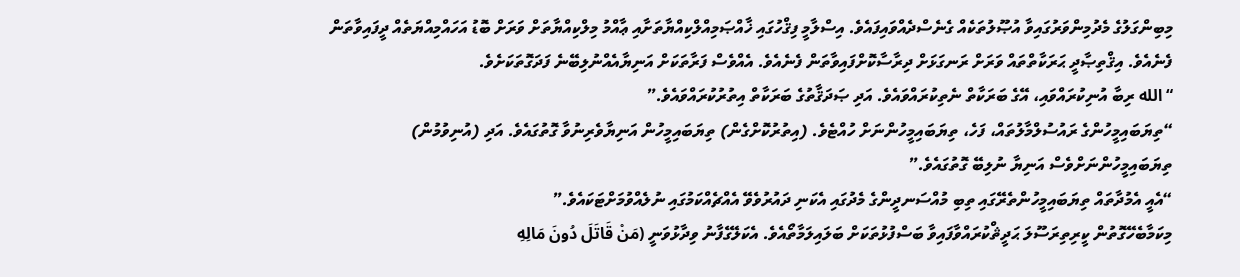މިބިންގަލުގެ މެދުމިންވަރުގައިވާ އުޞޫލުތަކެއް ގެނެސްދެއްވައިފައެވެ. އިސްލާމީ ފިޤްހުގައި ޚާއްޞަމިއްލްކިއްޔާތަށާއި ޢާއްމު މިލްކިއްޔާތަށް ވަރަށް ބޮޑު އަހައްމިއްޔަތެއް ދީފައިވާތަން ފެނެއެވެ. އިޤްތިޞާދީ ޙަރަކާތްތައް ވަރަށް ރަނގަޅަށް ދިރާސާކޮށްފައިވާތަން ފެނެއެވެ. އެއްވެސް ފަރާތަކަށް އަނިޔާއެއްނުލިބޭނެ ފަދަގޮތަކަށެވެ.
“الله ރިބާ އުނިކުރައްވައި، އޭގެ ބަރަކާތް ނެތިކުރައްވައެވެ. އަދި ޞަދަޤާތުގެ ބަރަކާތް އިތުރުކުރައްވައެވެ.”
“ތިޔަބައިމީހުންގެ ރައުސުލްމާލުތައް، ފަހެ، ތިޔަބައިމީހުންނަށް ހުއްޓެވެ. (އިތުރުކޮށްގެން) ތިޔަބައިމީހުން އަނިޔާވެރިނުވާ ގޮތުގައެވެ. އަދި (އުނިވުމުން) ތިޔަބައިމީހުންނަށްވެސް އަނިޔާ ނުލިބޭ ގޮތުގައެވެ.”
“އެއީ އެމުދާތައް ތިޔަބައިމީހުންތެރޭގައި ތިބި މުއްސަނދީންގެ މެދުގައި އެކަނި ދައުރުވެވޭ އެއްޗެއްކަމުގައި ނުލެއްވުމަށްޓަކައެވެ.”
މިކަމާބެހޭގޮތުން ކީރިތިރަސޫލަ ޙަދީޘްކުރައްވާފައިވާ ބަސްފުޅުތަކަށް ބަލައިލަމާތޯއެވެ. އެކަލޭގެފާނު ވިދާޅުވަނީ (مَنْ قَاتَلَ دُونَ مَالِهِ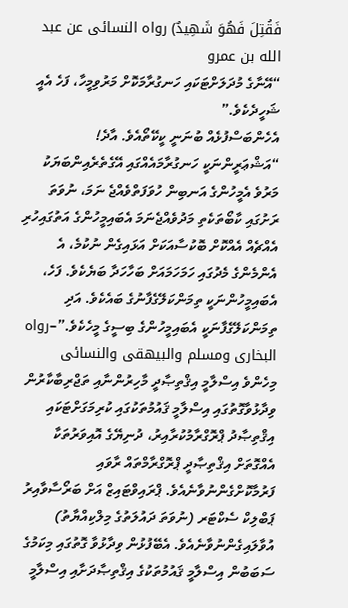فَقُتِلَ فَهُوَ شَهِيدٌ) رواه النسائى عن عبد الله بن عمرو
“އޭނާގެ މުދަލަށްޓަކައި ހަނގުރާމަކޮށް މަރުވިމީހާ، ފަހެ އެއީ ޝަހީދެކެވެ.”
އެހެންބަސްފުޅެއް ބުނަނީ ކީކޭތޯއެވެ. އާދެ! “އަޝްޢަރީންނަކީ ހަނގުރާމައެއްގައި އޭގެތެރެއިންބަޔަކު މަރުވެ އެމީހުންގެ އަނބިން ހުވަފަތްވެއްޖެ ނަމަ، ނުވަތަ ރަށުގައި ކާބޯތަކެތި މަދުވެއްޖެނަމަ އެބައިމީހުންގެ އަތުގައިހުރި އެއްޗެއް އެއްކޮށް ބޮކުސާއަކަށް އަޅައިގެން ނުކުމެ، އެ އެންމެންގެ މެދުގައި ހަމަހަމައަށް ބަހާހަދާ ބަޔެކެވެ. ފަހެ، އެބައިމީހުންނަކީ ތިމަންކަލޭގެފާނުގެ ބައެކެވެ. އަދި ތިމަންކަލޭގެފާނަކީ އެބައިމީހުންގެ ބިސީގެ މީހެކެވެ.”–رواه البخارى ومسلم والبيهقى والنسائى
މިހެންވެ އިސްލާމީ އިޤްތިޞާދީ މާހިރުންނާއި ތަޖްރިބާކާރުން ވިދާޅުވާގޮތުގައި އިސްލާމީ ޤައުމުތަކުގައި ކުރިމަގަށްޓަކައި އިޤްތިޞާދު ޕްރޮގްރާމުކުރާއިރު، ދުނިޔޭގެ އޮއިވަރުތަކާ އެއްގޮތަށް އިޤްތިޞާދީ ޕްރޮގްރާމްތައް ރާވައި ފަރުމާކޮށްގެންނުވާނެއެވެ. ޕްރައިވްޓައިޒް އަށް ބަރޯސާވާއިރު ޕަބްލިކް ސެކްޓަރ (ނުވަތަ ދައުލަތުގެ މިލްކިއްޔާތު) އުވާލައިގެންނުވާނެއެވެ. އެބޭފުޅުން ވިދާޅުވާ ގޮތުގައި މިކަމުގެ ސަބަބުން އިސްލާމީ ޤައުމުތަކުގެ އިޤްތިޞާދަށާއި އިސްލާމީ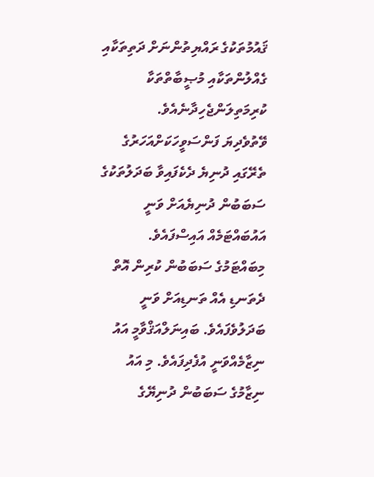ޤައުމުތަކުގެ ރައްޔިތުންނަށް ދަތިތަކާއި ގެއްލުންތަކާއި މުޞީބާތްތަކާ ކުރިމަތިލަންޖެހިދާނެއެވެ.
ވޭތުވެދިޔަ ފަންސަވީހަކަށްއަހަރުގެ ތެރޭގައި ދުނިޔެ ދެކެފައިވާ ބަދަލުތަކުގެ ސަބަބުން ދުނިޔެއަށް ވަނީ އައުބައްޓަމެއް އައިސްފައެވެ. މިބައްޓަމުގެ ސަބަބުން ކުރިން އޮތް ދެތަނޑި އެއް ތަނޑިއަށް ވަނީ ބަދަލުވެފައެވެ. ބައިނަލްއަޤްވާމީ އައު ނިޒާމެއްވަނީ އުފެދިފައެވެ. މި އައު ނިޒާމުގެ ސަބަބުން ދުނިޔޭގެ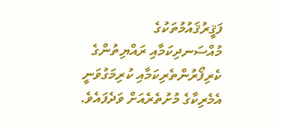ފަޤީރުޤައުމުތަކުގެ މުއްސަނދިކަމާއި ރައްޔިތުންގެ ކެރިފޯރުންތެރިކަމާއި ކުރިމަގުވަނީ އެމެރިކާގެ މުށުތެރެއަށް ވަދެފައެވެ.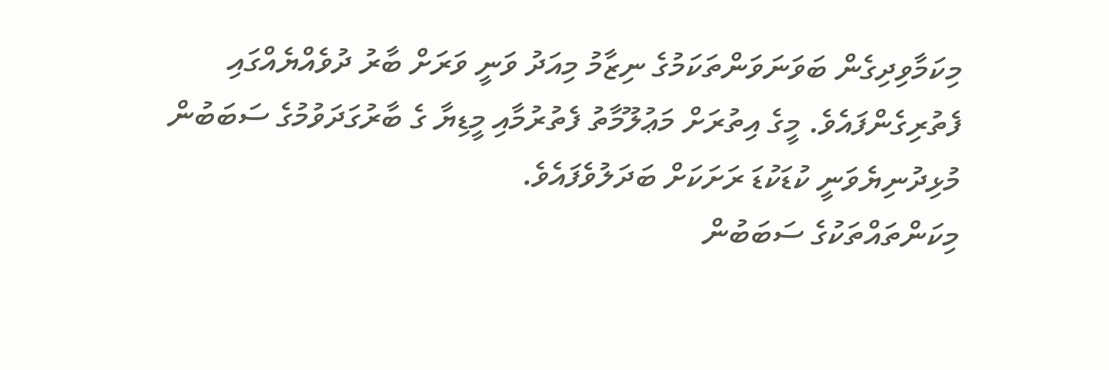މިކަމާވިދިގެން ބަވަނަވަންތަކަމުގެ ނިޒާމު މިއަދު ވަނީ ވަރަށް ބާރު ދުވެއްޔެއްގައި ފެތުރިގެންފައެވެ. މީގެ އިތުރަށް މަޢުލޫމާތު ފެތުރުމާއި މީޑިޔާ ގެ ބާރުގަދަވުމުގެ ސަބަބުން މުޅިދުނިޔެވަނީ ކުޑަކުޑަ ރަށަކަށް ބަދަލުވެފައެވެ.
މިކަންތައްތަކުގެ ސަބަބުން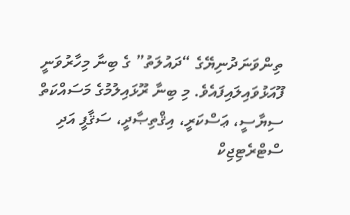ތިންވަނަދުނިޔޭގެ “ދައުލަތު” ގެ ބިނާ މިހާރުވަނީ ފޫއަޅުވައިލައިފައެވެ. މި ބިނާ ރޫޅައިލުމުގެ މަސައްކަތް ސިޔާސީ، ޢަސްކަރީ، އިޤްތިޞާދީ، ސަޤާފީ އަދި ސްޓްރެޓިޖިކް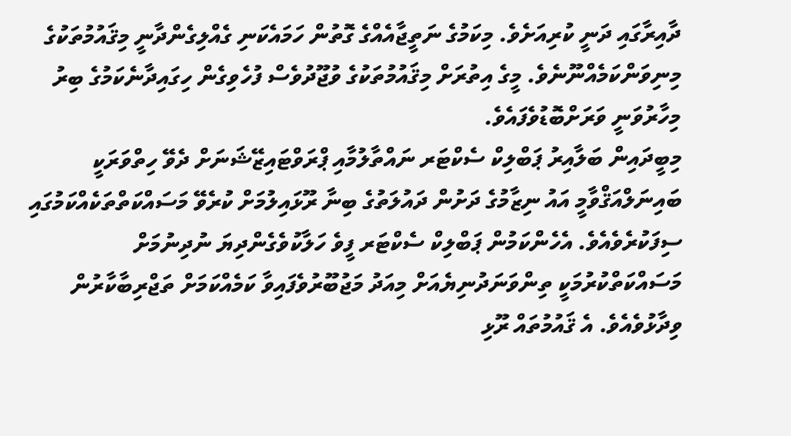ދާއިރާގައި ދަނީ ކުރިއަށެވެ. މިކަމުގެ ނަތީޖާއެއްގެ ގޮތުން ހަމައެކަނި ގެއްލިގެންދާނީ މިޤައުމުތަކުގެ މިނިވަންކަމެއްނޫނެވެ. މީގެ އިތުރަށް މިޤައުމުތަކުގެ ވުޖޫދުވެސް ފުހެވިގެން ހިގައިދާނެކަމުގެ ބިރު މިހާރުވަނީ ވަރަށްބޮޑުވެފައެވެ.
މިބީދައިން ބަލާއިރު ޕަބްލިކް ސެކްޓަރ ނައްތާލުމާއި ޕްރަވްޓައިޒޭޝަނަށް ދެވޭ ހިތްވަރަކީ ބައިނަލްއަޤްވާމީ އައު ނިޒާމުގެ ދަށުން ދައުލަތުގެ ބިނާ ރޫޅައިލުމަށް ކުރެވޭ މަސައްކަތްތަކެއްކަމުގައި ސިފަކުރެވެއެވެ. އެހެންކަމުން ޕަބްލިކް ސެކްޓަރ ފީވެ ހަލާކުވެގެންދިޔަ ނުދިނުމަށް މަސައްކަތްކުރުމަކީ ތިންވަނަދުނިޔެއަށް މިއަދު މަޖުބޫރުވެފައިވާ ކަމެއްކަމަށް ތަޖްރިބާކާރުން ވިދާޅުވެއެވެ. އެ ޤައުމުތައް ރޫޅި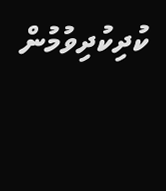ކުދިކުދިވުމުން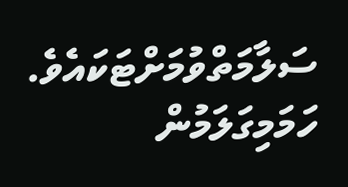ސަލާމަތްވުމަށްޓަކައެވެ.
ހަމަމިގަލަމުން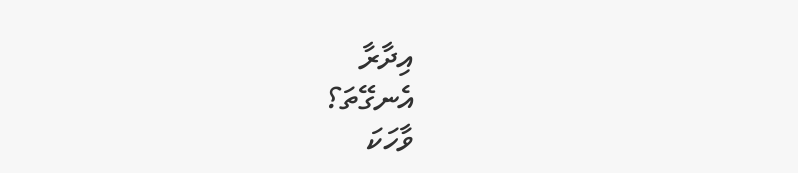އިދާރާ
އެނގޭތަ؟
ވާހަކަ